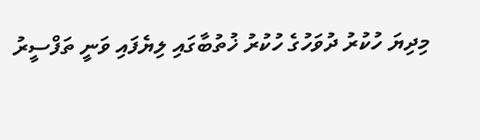މިދިޔަ ހުކުރު ދުވަހުގެ ހުކުރު ޚުތުބާގައި ލިޔެފައި ވަނީ ތަފްސީރު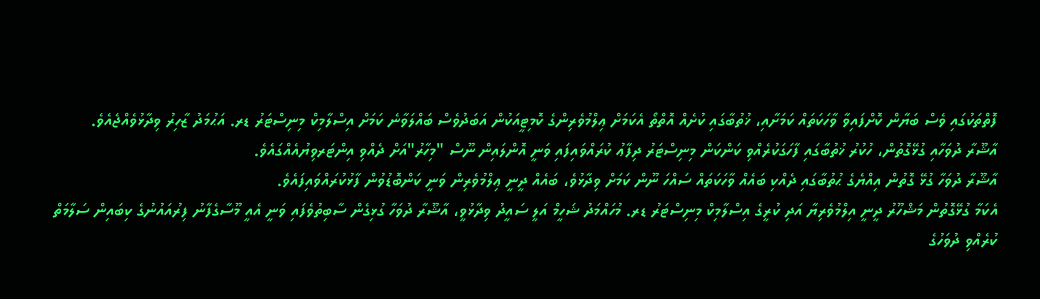ފޮތްތަކުގައި ވެސް ބަޔާން ކޮށްފައިވާ ވާހަކަތައް ކަމަށާއި، ޚުތުބާގައި ކުށެއް އޮތްތޯ އެކަމަށް ޢިލްމުވެރިންގެ ކޮމިޓީއަކުން އަބަދުވެސް ބައްލަވާނެ ކަމަށް އިސްލާމިކް މިނިސްޓަރު ޑރ. އަޙުމަދު ޒާހިރު ވިދާޅުވެއްޖެއެވެ.
އާޝޫރާ ދުވަހާއި ގުޅޭގޮތުން، ހުކުރު ޚުތުބާގައި ފާހަގަކުރެއްވި ކަންކަން މިނިސްޓަރު ދިފާޢު ކުރައްވައިފައި ވަނީ އޮންލައިން ނޫސް "މިހާރު"އަށް ދެއްވި އިންޓަރވިޔުއެއްގައެވެ.
އާޝޫރާ ދުވަހާ ގުޅޭ ގޮތުން އިއްޔެގެ ޙުތުބާގައި ދެއްކި ބައެއް ވާހަކަތައް ސައްހަ ނޫން ކަމަށް ވިދާޅުވެ، ބައެއް ދީނީ ޢިލްމުވެރިން ވަނީ ކަންބޮޑުވުން ފާޅުކުރައްވައިފައެވެ.
އެކަމާ ގުޅޭގޮތުން މަޝްހޫރު ދީނީ އިލްމުވެރިޔާ އަދި ކުރީގެ އިސްލާމިކް މިނިސްޓަރު ޑރ. މުހައްމަދު ޝަހީމް އަލީ ސައީދު ވިދާޅުވީ، އާޝޫރާ ދުވަހާ ގުޅިގެން ސާބިތުވެފައި ވަނީ އެއީ މޫސާގެފާނު ފިރުއައުނުގެ ކިބައިން ސަލާމަތް ކުރެއްވި ދުވަހުގެ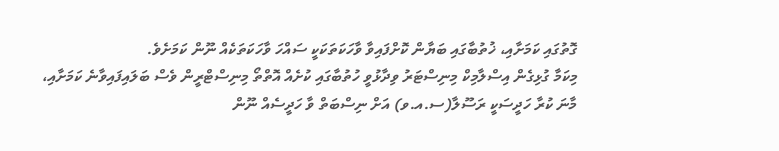ގޮތުގައި ކަމަށާއި، ޚުތުބާގައި ބަޔާން ކޮށްފައިވާ ވާހަކަތަކަކީ ސައްހަ ވާހަކަތަކެއް ނޫން ކަމަށެވެ.
މިކަމާ ގުޅިގެން އިސްލާމިކް މިނިސްޓަރު ވިދާޅުވީ ހުތުބާގައި ކުށެއް އޮތްތޯ މިނިސްޓްރީން ވެސް ބަލައިފައިވާނެ ކަމަށާއި، މާނަ ކުރާ ހަދީސަކީ ރަސޫލާ(ސ.އ.ވ) އަށް ނިސްބަތް ވާ ހަދީސެއް ނޫން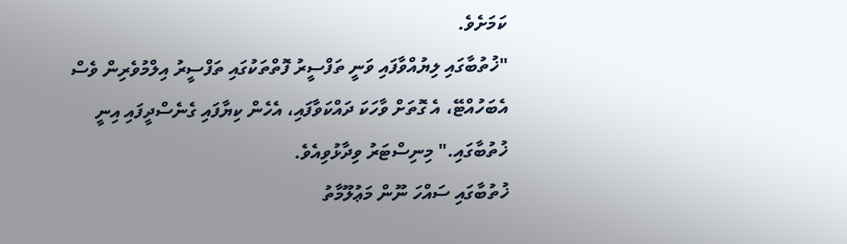ކަމަށެވެ.
"ޚުތުބާގައި ލިޔުއްވާފައި ވަނީ ތަފްސީރު ފޮތްތަކުގައި ތަފްސީރު އިލްމުވެރިން ވެސް އެބަހުއްޓޭ، އެ ގޮތަށް ވާހަކަ ދައްކަވާފައި، އެހެން ކިޔާފައި ގެނެސްދީފައި އިނީ ޚުތުބާގައި." މިނިސްޓަރު ވިދާޅުވިއެވެ.
ޚުތުބާގައި ސައްހަ ނޫން މަޢުލޫމާތު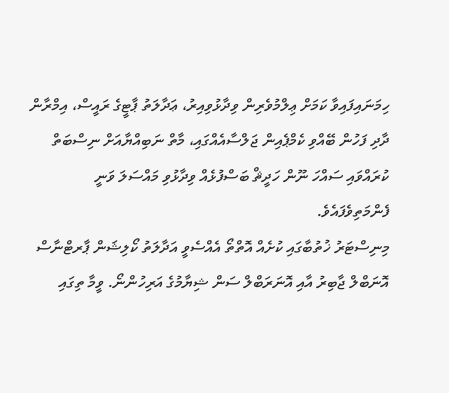ހިމަނައިފައިވާ ކަމަށް ޢިލްމުވެރިން ވިދާޅުވިއިރު، ޢަދާލަތު ޕާޓީގެ ރައީސް، އިމްރާން ދާދި ފަހުން ބޭއްވި ކެމްޕެއިން ޖަލްސާއެއްގައި، މާތް ނަބިއްޔާއަށް ނިސްބަތް ކުރައްވައި ސައްހަ ނޫން ހަދީޘް ބަސްފުޅެއް ވިދާޅުވި މައްސަލަ ވަނީ ފެންމަތިވެފައެވެ.
މިނިސްޓަރު ޚުތުބާގައި ކުށެއް އޮތްތޯ އެއްސެވީ އަދާލަތު ކޯލިޝަން ޕާރޓްނާސް އޮނަބްލް ޖާބިރު އާއި އޮނަރަބްލް ސަން ޝިޔާމުގެ އަރިހުންނޯ. ވީމާ ތިގައި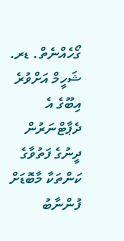ގޯހެއްނެތް. ޑރ. ޝަހީމް އަށްވުރެ އިބޫގެ އެ ދެޕާޓްނަރުން ދީނުގެ ފަތުވާގެ ކަންތަކާ މާބޮޑަށް ފުންނާބު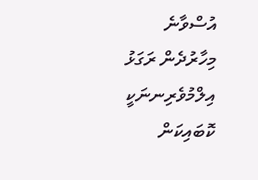އުސްވާނެ
މިހާރުދެން ރަގަޅު އިލްމުވެރިނނަކީ ކޮބައިކަން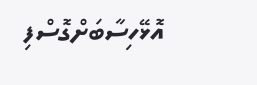އޮޅޭހިސާބަށްގޮސްފި